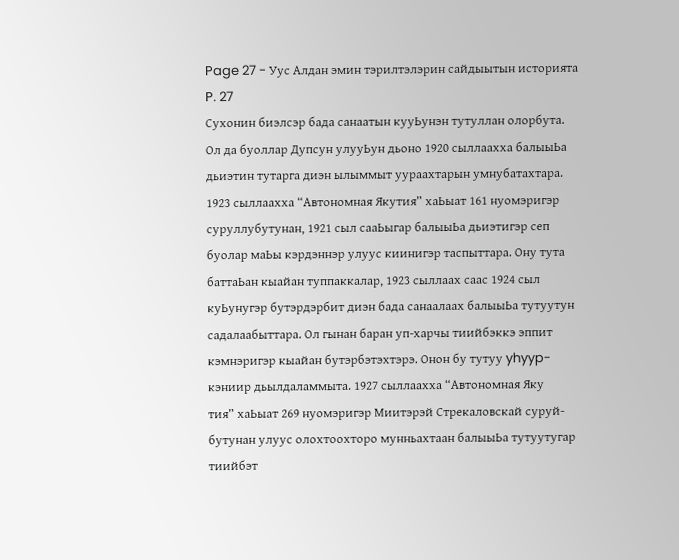Page 27 - Уус Алдан эмин тэрилтэлэрин сайдыытын историята
P. 27
Сухонин биэлсэр бада санаатын кууЬунэн тутуллан олорбута.
Ол да буоллар Дупсун улууЬун дьоно 1920 сыллаахха балыыЬа
дьиэтин тутарга диэн ылыммыт уураахтарын умнубатахтара.
1923 сыллаахха “Автономная Якутия” хаЬыат 161 нуомэригэр
суруллубутунан, 1921 сыл сааЬыгар балыыЬа дьиэтигэр сеп
буолар маЬы кэрдэннэр улуус киинигэр таспыттара. Ону тута
баттаЬан кыайан туппаккалар, 1923 сыллаах саас 1924 сыл
куЬунугэр бутэрдэрбит диэн бада санаалаах балыыЬа тутуутун
садалаабыттара. Ол гынан баран уп-харчы тиийбэккэ эппит
кэмнэригэр кыайан бутэрбэтэхтэрэ. Онон бу тутуу yhyyp-
кэниир дьылдаламмыта. 1927 сыллаахха “Автономная Яку
тия” хаЬыат 269 нуомэригэр Миитэрэй Стрекаловскай суруй-
бутунан улуус олохтоохторо мунньахтаан балыыЬа тутуутугар
тиийбэт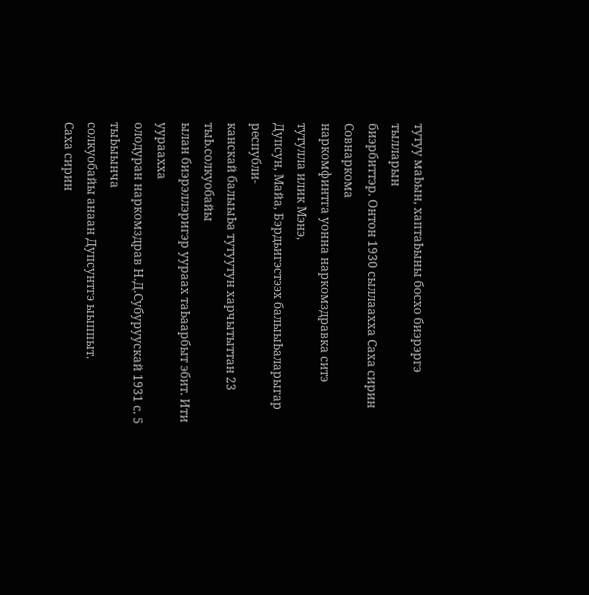тутуу маЬын, хаптаЬыны босхо биэрэргэ тылларын
биэрбиттэр. Онтон 1930 сыллаахха Саха сирин Совнаркома
наркомфинтга уонна наркомздравка ситэ тутулла илик Мэнэ,
Дупсун, Майа, Бэрдьигэстээх балыыЬаларыгар республи-
канскай балыыЬа тутуутун харчытыттан 23 тыЬ.солкуобайы
ылан биэрэллэригэр уураах таЬаарбыт эбит. Ити уураахха
олодуран наркомздрав Н.Д.Субуруускай 1931 с. 5 тыЬыынча
солкуобайы анаан Дупсунтгэ ыыппыт.
Саха сирин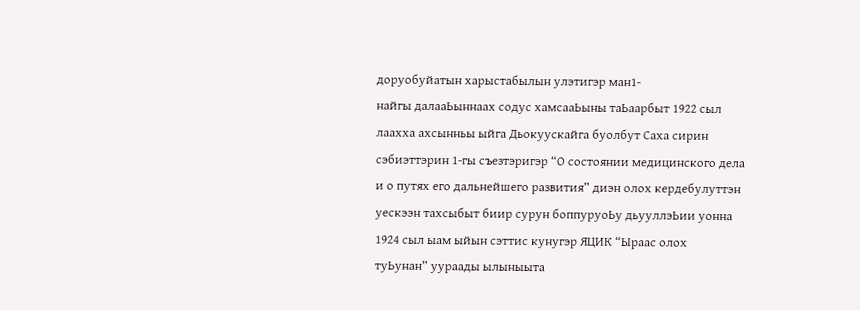доруобуйатын харыстабылын улэтигэр ман1-
найгы далааЬыннаах содус хамсааЬыны таЬаарбыт 1922 сыл
лаахха ахсынньы ыйга Дьокуускайга буолбут Саха сирин
сэбиэттэрин 1-гы съезтэригэр “О состоянии медицинского дела
и о путях его дальнейшего развития” диэн олох кердебулуттэн
уескээн тахсыбыт биир сурун боппуруоЬу дьууллэЬии уонна
1924 сыл ыам ыйын сэттис кунугэр ЯЦИК “Ыраас олох
туЬунан” уураады ылыныыта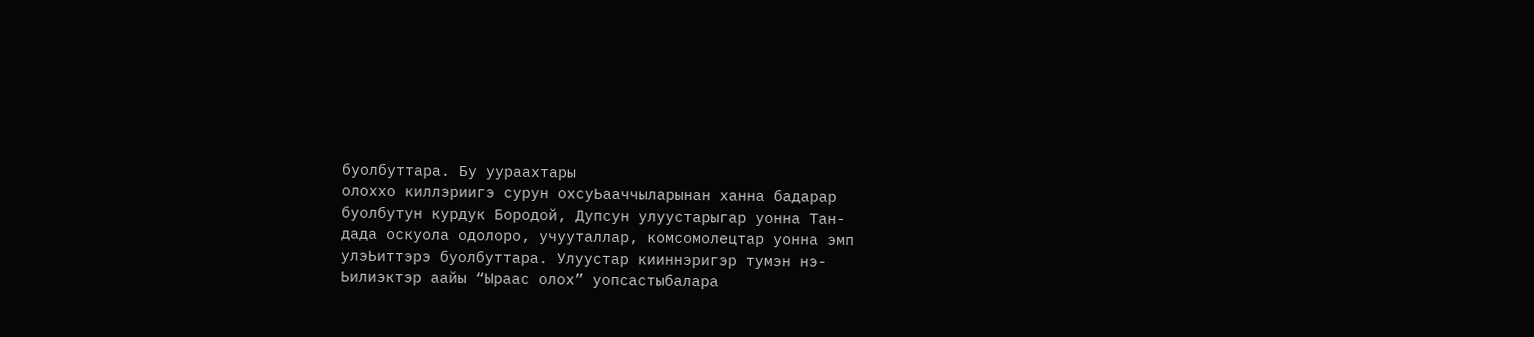буолбуттара. Бу уураахтары
олоххо киллэриигэ сурун охсуЬааччыларынан ханна бадарар
буолбутун курдук Бородой, Дупсун улуустарыгар уонна Тан-
дада оскуола одолоро, учууталлар, комсомолецтар уонна эмп
улэЬиттэрэ буолбуттара. Улуустар кииннэригэр тумэн нэ-
Ьилиэктэр аайы “Ыраас олох” уопсастыбалара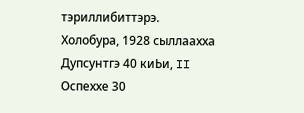тэриллибиттэрэ.
Холобура, 1928 сыллаахха Дупсунтгэ 40 киЬи, II Оспеххе 30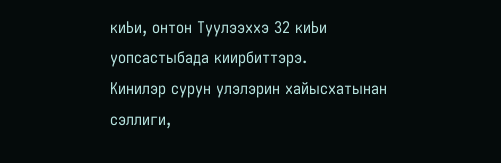киЬи, онтон Туулээххэ 32 киЬи уопсастыбада киирбиттэрэ.
Кинилэр сурун улэлэрин хайысхатынан сэллиги,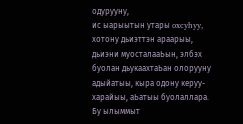одурууну,
ис ыарыытын утары oxcyhyy, хотону дьиэттэн араарыы,
дьиэни муосталааЬын, элбэх буолан дьукаахтаЬан олорууну
адыйатыы, кыра одону керуу-харайыы, аЬатыы буолаллара.
Бу ылыммыт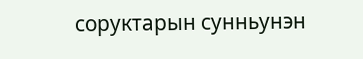соруктарын сунньунэн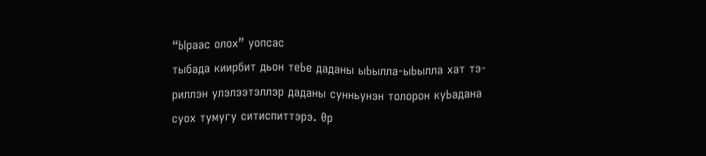“Ыраас олох” уопсас
тыбада киирбит дьон теЬе даданы ыЬылла-ыЬылла хат тэ-
риллэн улэлээтэллэр даданы сунньунэн толорон куЬадана
суох тумугу ситиспиттэрэ. 0р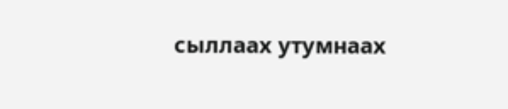сыллаах утумнаах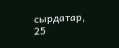сырдатар,
25